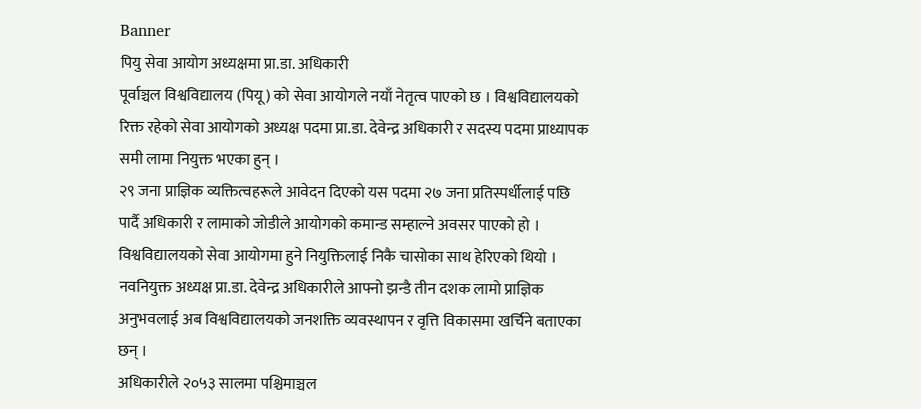Banner
पियु सेवा आयोग अध्यक्षमा प्रा.डा. अधिकारी
पूर्वाञ्चल विश्वविद्यालय (पियू) को सेवा आयोगले नयाँ नेतृत्व पाएको छ । विश्वविद्यालयको रिक्त रहेको सेवा आयोगको अध्यक्ष पदमा प्रा.डा. देवेन्द्र अधिकारी र सदस्य पदमा प्राध्यापक समी लामा नियुक्त भएका हुन् ।
२९ जना प्राज्ञिक व्यक्तित्वहरूले आवेदन दिएको यस पदमा २७ जना प्रतिस्पर्धीलाई पछि पार्दै अधिकारी र लामाको जोडीले आयोगको कमान्ड सम्हाल्ने अवसर पाएको हो । विश्वविद्यालयको सेवा आयोगमा हुने नियुक्तिलाई निकै चासोका साथ हेरिएको थियो । नवनियुक्त अध्यक्ष प्रा.डा. देवेन्द्र अधिकारीले आफ्नो झन्डै तीन दशक लामो प्राज्ञिक अनुभवलाई अब विश्वविद्यालयको जनशक्ति व्यवस्थापन र वृत्ति विकासमा खर्चिने बताएका छन् ।
अधिकारीले २०५३ सालमा पश्चिमाञ्चल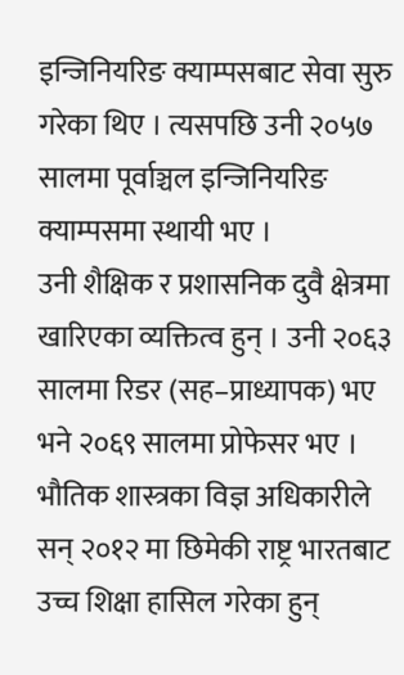इन्जिनियरिङ क्याम्पसबाट सेवा सुरु गरेका थिए । त्यसपछि उनी २०५७ सालमा पूर्वाञ्चल इन्जिनियरिङ क्याम्पसमा स्थायी भए ।
उनी शैक्षिक र प्रशासनिक दुवै क्षेत्रमा खारिएका व्यक्तित्व हुन् । उनी २०६३ सालमा रिडर (सह–प्राध्यापक) भए भने २०६९ सालमा प्रोफेसर भए । भौतिक शास्त्रका विज्ञ अधिकारीले सन् २०१२ मा छिमेकी राष्ट्र भारतबाट उच्च शिक्षा हासिल गरेका हुन्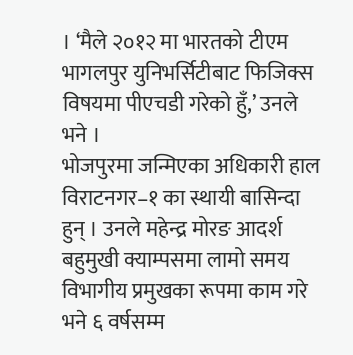। ‘मैले २०१२ मा भारतको टीएम भागलपुर युनिभर्सिटीबाट फिजिक्स विषयमा पीएचडी गरेको हुँ,’ उनले भने ।
भोजपुरमा जन्मिएका अधिकारी हाल विराटनगर–१ का स्थायी बासिन्दा हुन् । उनले महेन्द्र मोरङ आदर्श बहुमुखी क्याम्पसमा लामो समय विभागीय प्रमुखका रूपमा काम गरे भने ६ वर्षसम्म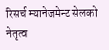रिसर्च म्यानेजमेन्ट सेलको नेतृत्व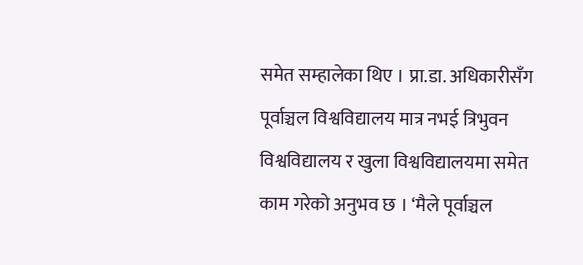समेत सम्हालेका थिए । प्रा.डा. अधिकारीसँग पूर्वाञ्चल विश्वविद्यालय मात्र नभई त्रिभुवन विश्वविद्यालय र खुला विश्वविद्यालयमा समेत काम गरेको अनुभव छ । ‘मैले पूर्वाञ्चल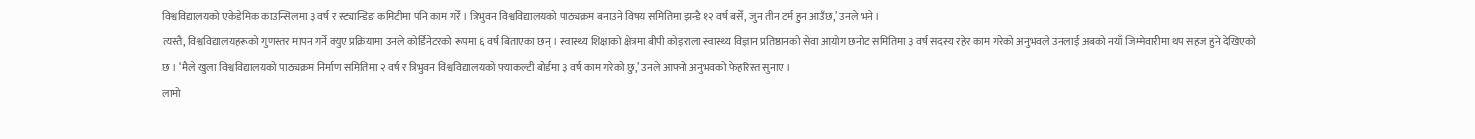विश्वविद्यालयको एकेडेमिक काउन्सिलमा ३ वर्ष र स्ट्यान्डिङ कमिटीमा पनि काम गरेँ । त्रिभुवन विश्वविद्यालयको पाठ्यक्रम बनाउने विषय समितिमा झन्डै १२ वर्ष बसेँ, जुन तीन टर्म हुन आउँछ,’ उनले भने ।
त्यस्तै, विश्वविद्यालयहरूको गुणस्तर मापन गर्ने क्युए प्रक्रियामा उनले कोर्डिनेटरको रूपमा ६ वर्ष बिताएका छन् । स्वास्थ्य शिक्षाको क्षेत्रमा बीपी कोइराला स्वास्थ्य विज्ञान प्रतिष्ठानको सेवा आयोग छनोट समितिमा ३ वर्ष सदस्य रहेर काम गरेको अनुभवले उनलाई अबको नयाँ जिम्मेवारीमा थप सहज हुने देखिएको छ । ‘मैले खुला विश्वविद्यालयको पाठ्यक्रम निर्माण समितिमा २ वर्ष र त्रिभुवन विश्वविद्यालयको फ्याकल्टी बोर्डमा ३ वर्ष काम गरेको छु,’ उनले आफ्नो अनुभवको फेहरिस्त सुनाए ।
लामो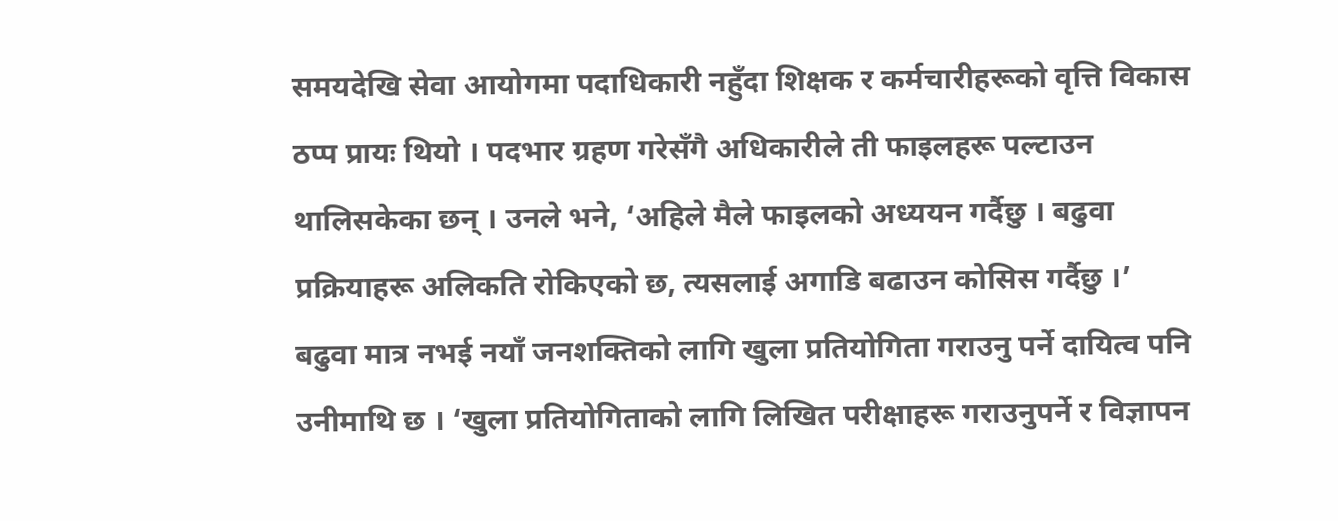समयदेखि सेवा आयोगमा पदाधिकारी नहुँदा शिक्षक र कर्मचारीहरूको वृत्ति विकास ठप्प प्रायः थियो । पदभार ग्रहण गरेसँगै अधिकारीले ती फाइलहरू पल्टाउन थालिसकेका छन् । उनले भने, ‘अहिले मैले फाइलको अध्ययन गर्दैछु । बढुवा प्रक्रियाहरू अलिकति रोकिएको छ, त्यसलाई अगाडि बढाउन कोसिस गर्दैछु ।’
बढुवा मात्र नभई नयाँ जनशक्तिको लागि खुला प्रतियोगिता गराउनु पर्ने दायित्व पनि उनीमाथि छ । ‘खुला प्रतियोगिताको लागि लिखित परीक्षाहरू गराउनुपर्ने र विज्ञापन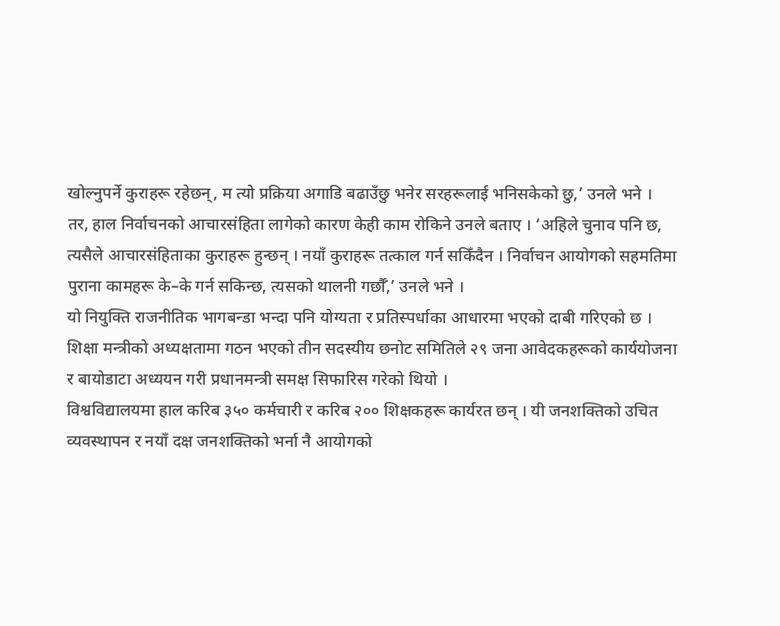खोल्नुपर्ने कुराहरू रहेछन्, म त्यो प्रक्रिया अगाडि बढाउँछु भनेर सरहरूलाई भनिसकेको छु,’ उनले भने ।
तर, हाल निर्वाचनको आचारसंहिता लागेको कारण केही काम रोकिने उनले बताए । ‘अहिले चुनाव पनि छ, त्यसैले आचारसंहिताका कुराहरू हुन्छन् । नयाँ कुराहरू तत्काल गर्न सकिँदैन । निर्वाचन आयोगको सहमतिमा पुराना कामहरू के–के गर्न सकिन्छ, त्यसको थालनी गर्छौँ,’ उनले भने ।
यो नियुक्ति राजनीतिक भागबन्डा भन्दा पनि योग्यता र प्रतिस्पर्धाका आधारमा भएको दाबी गरिएको छ । शिक्षा मन्त्रीको अध्यक्षतामा गठन भएको तीन सदस्यीय छनोट समितिले २९ जना आवेदकहरूको कार्ययोजना र बायोडाटा अध्ययन गरी प्रधानमन्त्री समक्ष सिफारिस गरेको थियो ।
विश्वविद्यालयमा हाल करिब ३५० कर्मचारी र करिब २०० शिक्षकहरू कार्यरत छन् । यी जनशक्तिको उचित व्यवस्थापन र नयाँ दक्ष जनशक्तिको भर्ना नै आयोगको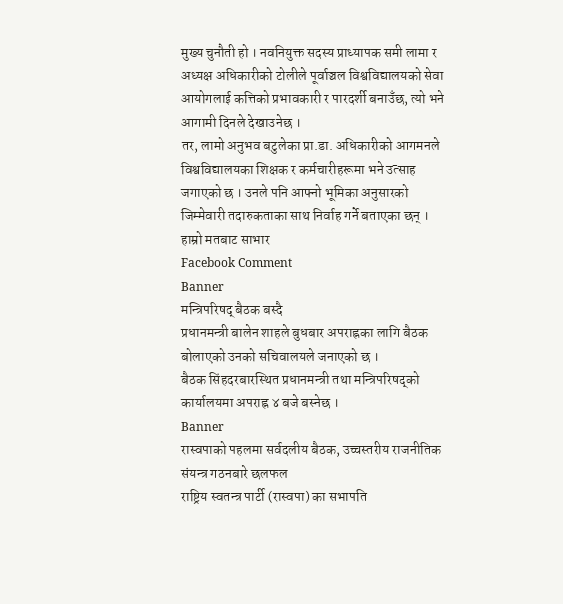मुख्य चुनौती हो । नवनियुक्त सदस्य प्राध्यापक समी लामा र अध्यक्ष अधिकारीको टोलीले पूर्वाञ्चल विश्वविद्यालयको सेवा आयोगलाई कत्तिको प्रभावकारी र पारदर्शी बनाउँछ, त्यो भने आगामी दिनले देखाउनेछ ।
तर, लामो अनुभव बटुलेका प्रा.डा. अधिकारीको आगमनले विश्वविद्यालयका शिक्षक र कर्मचारीहरूमा भने उत्साह जगाएको छ । उनले पनि आफ्नो भूमिका अनुसारको जिम्मेवारी तदारुकताका साथ निर्वाह गर्ने बताएका छन् ।
हाम्रो मतबाट साभार
Facebook Comment
Banner
मन्त्रिपरिषद् बैठक बस्दै
प्रधानमन्त्री बालेन शाहले बुधबार अपराह्नका लागि बैठक बोलाएको उनको सचिवालयले जनाएको छ ।
बैठक सिंहदरबारस्थित प्रधानमन्त्री तथा मन्त्रिपरिषद्को कार्यालयमा अपराह्न ४ बजे बस्नेछ ।
Banner
रास्वपाको पहलमा सर्वदलीय बैठक, उच्चस्तरीय राजनीतिक संयन्त्र गठनबारे छलफल
राष्ट्रिय स्वतन्त्र पार्टी (रास्वपा) का सभापति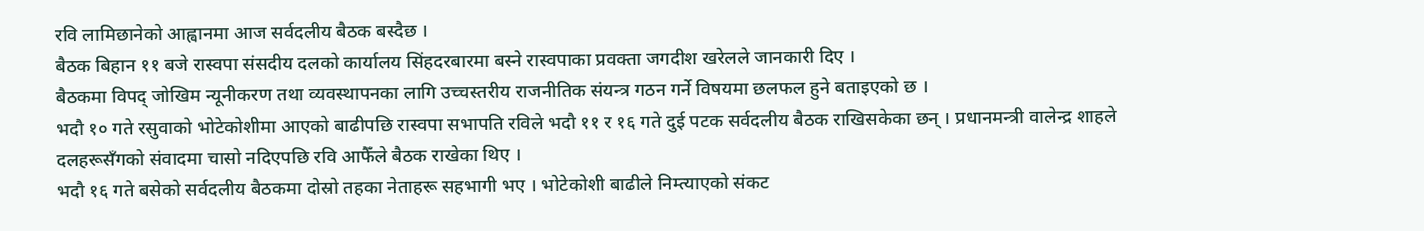रवि लामिछानेको आह्वानमा आज सर्वदलीय बैठक बस्दैछ ।
बैठक बिहान ११ बजे रास्वपा संसदीय दलको कार्यालय सिंहदरबारमा बस्ने रास्वपाका प्रवक्ता जगदीश खरेलले जानकारी दिए ।
बैठकमा विपद् जोखिम न्यूनीकरण तथा व्यवस्थापनका लागि उच्चस्तरीय राजनीतिक संयन्त्र गठन गर्ने विषयमा छलफल हुने बताइएको छ ।
भदौ १० गते रसुवाको भोटेकोशीमा आएको बाढीपछि रास्वपा सभापति रविले भदौ ११ र १६ गते दुई पटक सर्वदलीय बैठक राखिसकेका छन् । प्रधानमन्त्री वालेन्द्र शाहले दलहरूसँगको संवादमा चासो नदिएपछि रवि आफैँले बैठक राखेका थिए ।
भदौ १६ गते बसेको सर्वदलीय बैठकमा दोस्रो तहका नेताहरू सहभागी भए । भोटेकोशी बाढीले निम्त्याएको संकट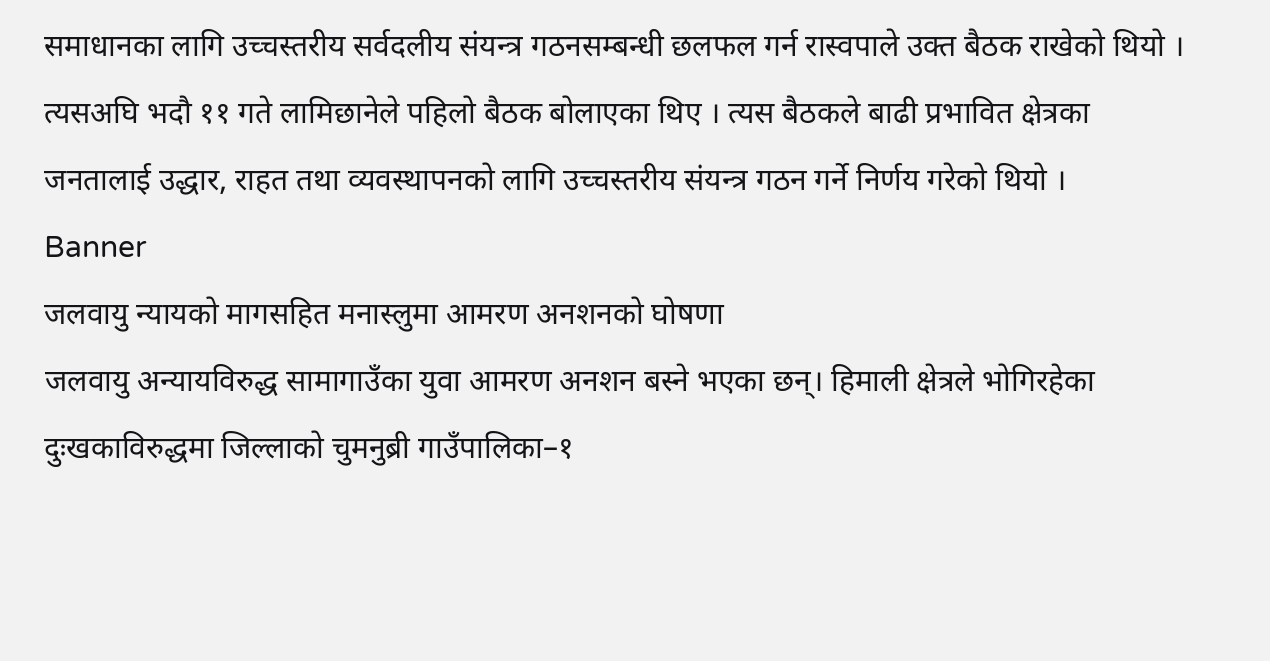समाधानका लागि उच्चस्तरीय सर्वदलीय संयन्त्र गठनसम्बन्धी छलफल गर्न रास्वपाले उक्त बैठक राखेको थियो ।
त्यसअघि भदौ ११ गते लामिछानेले पहिलो बैठक बोलाएका थिए । त्यस बैठकले बाढी प्रभावित क्षेत्रका जनतालाई उद्धार, राहत तथा व्यवस्थापनको लागि उच्चस्तरीय संयन्त्र गठन गर्ने निर्णय गरेको थियो ।
Banner
जलवायु न्यायको मागसहित मनास्लुमा आमरण अनशनको घोषणा
जलवायु अन्यायविरुद्ध सामागाउँका युवा आमरण अनशन बस्ने भएका छन्। हिमाली क्षेत्रले भोगिरहेका दुःखकाविरुद्धमा जिल्लाको चुमनुब्री गाउँपालिका–१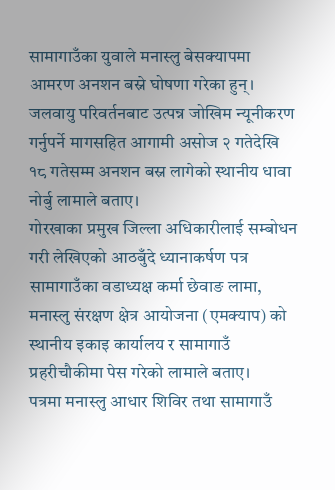सामागाउँका युवाले मनास्लु बेसक्यापमा आमरण अनशन बस्ने घोषणा गरेका हुन्।
जलवायु परिवर्तनबाट उत्पन्न जोखिम न्यूनीकरण गर्नुपर्ने मागसहित आगामी असोज २ गतेदेखि १८ गतेसम्म अनशन बस्न लागेको स्थानीय धावा नोर्बु लामाले बताए।
गोरखाका प्रमुख जिल्ला अधिकारीलाई सम्बोधन गरी लेखिएको आठबुँदे ध्यानाकर्षण पत्र सामागाउँका वडाध्यक्ष कर्मा छेवाङ लामा, मनास्लु संरक्षण क्षेत्र आयोजना (एमक्याप) को स्थानीय इकाइ कार्यालय र सामागाउँ प्रहरीचौकीमा पेस गरेको लामाले बताए।
पत्रमा मनास्लु आधार शिविर तथा सामागाउँ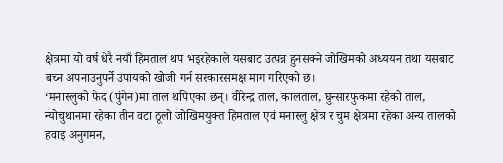क्षेत्रमा यो वर्ष धेरै नयाँ हिमताल थप भइरहेकाले यसबाट उत्पन्न हुनसक्ने जोखिमको अध्ययन तथा यसबाट बच्न अपनाउनुपर्ने उपायको खोजी गर्न सरकारसमक्ष माग गरिएको छ।
‘मनास्लुको फेद (पुंगेन)मा ताल थपिएका छन्। वीरेन्द्र ताल, कालताल, घुन्सारफुकमा रहेको ताल, न्योचुथानमा रहेका तीन वटा ठूलो जोखिमयुक्त हिमताल एवं मनास्लु क्षेत्र र चुम क्षेत्रमा रहेका अन्य तालको हवाइ अनुगमन,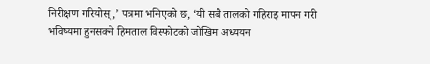निरीक्षण गरियोस्,’ पत्रमा भनिएको छ, ‘यी सबै तालको गहिराइ मापन गरी भविष्यमा हुनसक्ने हिमताल विस्फोटको जोखिम अध्ययन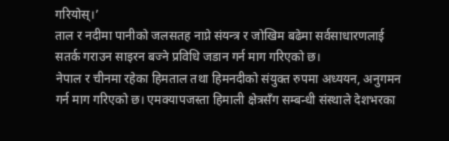गरियोस्।’
ताल र नदीमा पानीको जलसतह नाप्ने संयन्त्र र जोखिम बढेमा सर्वसाधारणलाई सतर्क गराउन साइरन बज्ने प्रविधि जडान गर्न माग गरिएको छ।
नेपाल र चीनमा रहेका हिमताल तथा हिमनदीको संयुक्त रुपमा अध्ययन, अनुगमन गर्न माग गरिएको छ। एमक्यापजस्ता हिमाली क्षेत्रसँग सम्बन्धी संस्थाले देशभरका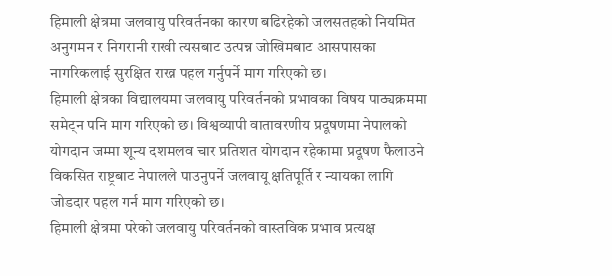हिमाली क्षेत्रमा जलवायु परिवर्तनका कारण बढिरहेको जलसतहको नियमित अनुगमन र निगरानी राखी त्यसबाट उत्पन्न जोखिमबाट आसपासका नागरिकलाई सुरक्षित राख्न पहल गर्नुपर्ने माग गरिएको छ।
हिमाली क्षेत्रका विद्यालयमा जलवायु परिवर्तनको प्रभावका विषय पाठ्यक्रममा समेट्न पनि माग गरिएको छ। विश्वव्यापी वातावरणीय प्रदूषणमा नेपालको योगदान जम्मा शून्य दशमलव चार प्रतिशत योगदान रहेकामा प्रदूषण फैलाउने विकसित राष्ट्रबाट नेपालले पाउनुपर्ने जलवायू क्षतिपूर्ति र न्यायका लागि जोडदार पहल गर्न माग गरिएको छ।
हिमाली क्षेत्रमा परेको जलवायु परिवर्तनको वास्तविक प्रभाव प्रत्यक्ष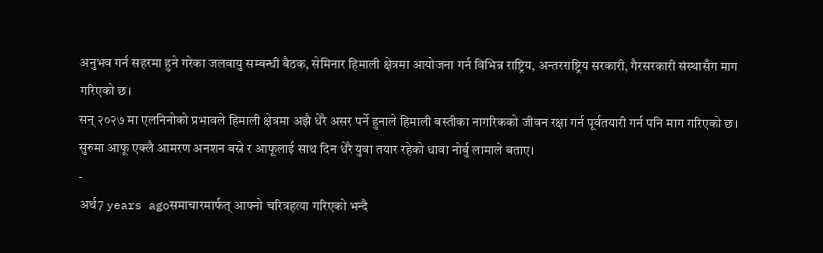अनुभव गर्न सहरमा हुने गरेका जलवायु सम्बन्धी बैठक, सेमिनार हिमाली क्षेत्रमा आयोजना गर्न विभिन्न राष्ट्रिय, अन्तरराष्ट्रिय सरकारी, गैरसरकारी संस्थासँग माग गरिएको छ।
सन् २०२७ मा एलनिनोको प्रभावले हिमाली क्षेत्रमा अझै धेरै असर पर्ने हुनाले हिमाली बस्तीका नागरिकको जीवन रक्षा गर्न पूर्वतयारी गर्न पनि माग गरिएको छ। सुरुमा आफू एक्लै आमरण अनशन बस्ने र आफूलाई साथ दिन धेरै युवा तयार रहेको धावा नोर्बु लामाले बताए।
-
अर्थ7 years agoसमाचारमार्फत् आफ्नो चरित्रहत्या गरिएको भन्दै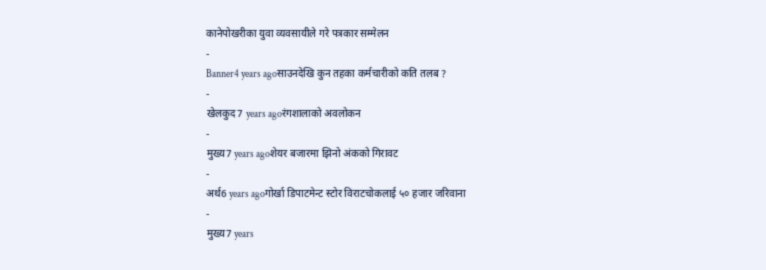कानेपोखरीका युवा व्यवसायीले गरे पत्रकार सम्मेलन
-
Banner4 years agoसाउनदेखि कुन तहका कर्मचारीको कति तलब ?
-
खेलकुद7 years agoरंगशालाको अवलोकन
-
मुख्य7 years agoशेयर बजारमा झिनो अंकको गिरावट
-
अर्थ6 years agoगोर्खा डिपाटमेन्ट स्टोर विराटचोकलाई ५० हजार जरिवाना
-
मुख्य7 years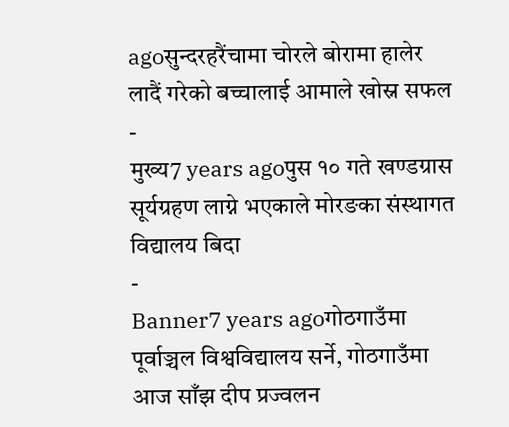agoसुन्दरहरैंचामा चोरले बोरामा हालेर लादैं गरेको बच्चालाई आमाले खोस्न सफल
-
मुख्य7 years agoपुस १० गते खण्डग्रास सूर्यग्रहण लाग्ने भएकाले मोरङका संस्थागत विद्यालय बिदा
-
Banner7 years agoगोठगाउँमा पूर्वाञ्चल विश्वविद्यालय सर्ने, गोठगाउँमा आज साँझ दीप प्रज्वलन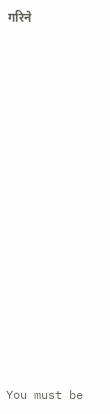गरिने
















You must be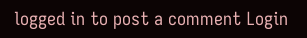logged in to post a comment Login